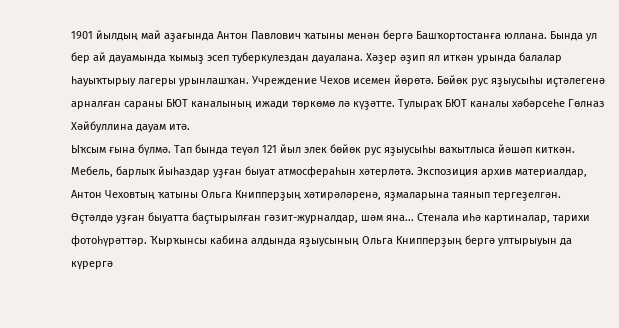1901 йылдың май аҙағында Антон Павлович ҡатыны менән бергә Башҡортостанға юллана. Бында ул бер ай дауамында ҡымыҙ эсеп туберкулездан дауалана. Хәҙер әҙип ял иткән урында балалар һауыҡтырыу лагеры урынлашҡан. Учреждение Чехов исемен йөрөтә. Бөйөк рус яҙыусыһы иҫтәлегенә арналған сараны БЮТ каналының ижади төркөмө лә күҙәтте. Тулыраҡ БЮТ каналы хәбәрсеһе Гөлназ Хәйбуллина дауам итә.
Ыҡсым ғына бүлмә. Тап бында теүәл 121 йыл элек бөйөк рус яҙыусыһы ваҡытлыса йәшәп киткән. Мебель, барлыҡ йыһаздар уҙған быуат атмосфераһын хәтерләтә. Экспозиция архив материалдар, Антон Чеховтың ҡатыны Ольга Книпперҙың хәтирәләренә, яҙмаларына таянып тергеҙелгән.
Өҫтәлдә уҙған быуатта баҫтырылған гәзит-журналдар, шәм яна... Стенала иһә картиналар, тарихи фотоһүрәттәр. Ҡырҡынсы кабина алдында яҙыусының Ольга Книпперҙың бергә ултырыуын да күрергә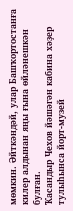мөмкин. Әйткәндәй, улар Башҡортостанға килер алдынан яңы ғына өйләнешкән булған.
Ҡасандыр Чехов йәшәгән кабина хәҙер тулыһынса йорт-музей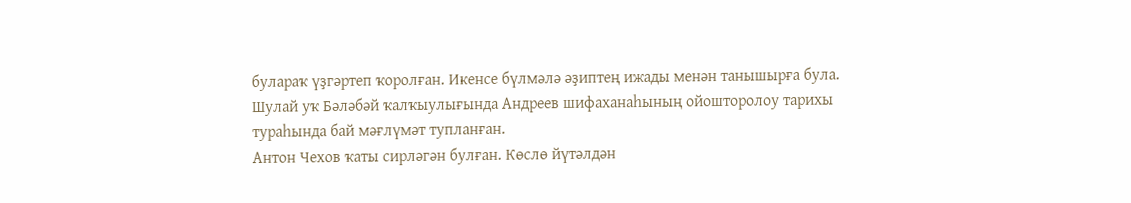булараҡ үҙгәртеп ҡоролған. Икенсе бүлмәлә әҙиптең ижады менән танышырға була. Шулай уҡ Бәләбәй ҡалҡыулығында Андреев шифаханаһының ойошторолоу тарихы тураһында бай мәғлүмәт тупланған.
Антон Чехов ҡаты сирләгән булған. Көслө йүтәлдән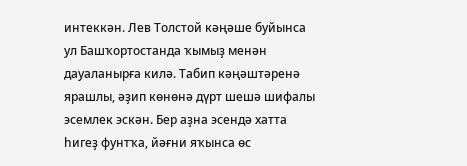интеккән. Лев Толстой кәңәше буйынса ул Башҡортостанда ҡымыҙ менән дауаланырға килә. Табип кәңәштәренә ярашлы, әҙип көнөнә дүрт шешә шифалы эсемлек эскән. Бер аҙна эсендә хатта һигеҙ фунтҡа, йәғни яҡынса өс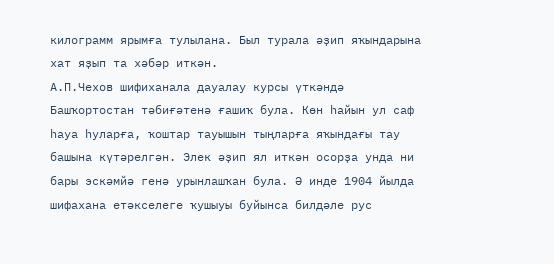килограмм ярымға тулылана. Был турала әҙип яҡындарына хат яҙып та хәбәр иткән.
А.П.Чехов шифиханала дауалау курсы үткәндә Башҡортостан тәбиғәтенә ғашиҡ була. Көн һайын ул саф һауа һуларға, ҡоштар тауышын тыңларға яҡындағы тау башына күтәрелгән. Элек әҙип ял иткән осорҙа унда ни бары эскәмйә генә урынлашҡан була. Ә инде 1904 йылда шифахана етәкселеге ҡушыуы буйынса билдәле рус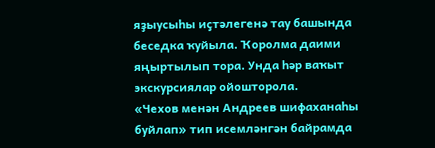яҙыусыһы иҫтәлегенә тау башында беседка ҡуйыла. Ҡоролма даими яңыртылып тора. Унда һәр ваҡыт экскурсиялар ойошторола.
«Чехов менән Андреев шифаханаһы буйлап» тип исемләнгән байрамда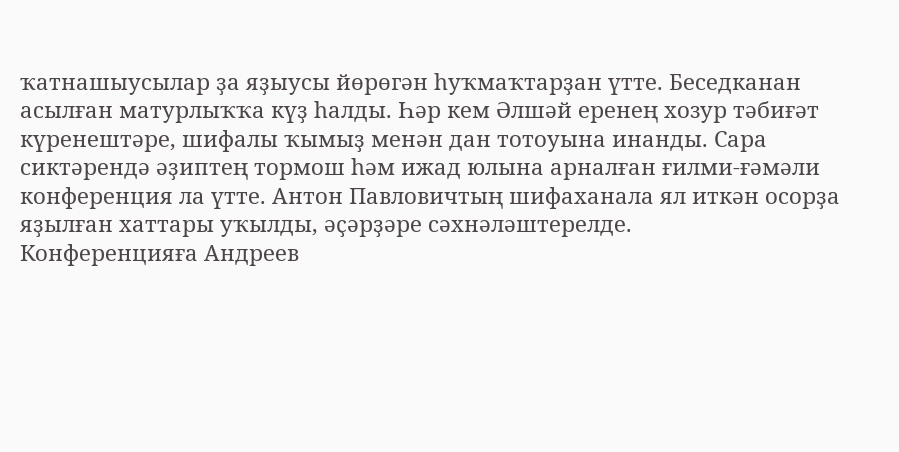ҡатнашыусылар ҙа яҙыусы йөрөгән һуҡмаҡтарҙан үтте. Беседканан асылған матурлыҡҡа күҙ һалды. Һәр кем Әлшәй еренең хозур тәбиғәт күренештәре, шифалы ҡымыҙ менән дан тотоуына инанды. Сара сиктәрендә әҙиптең тормош һәм ижад юлына арналған ғилми-ғәмәли конференция ла үтте. Антон Павловичтың шифаханала ял иткән осорҙа яҙылған хаттары уҡылды, әҫәрҙәре сәхнәләштерелде.
Конференцияға Андреев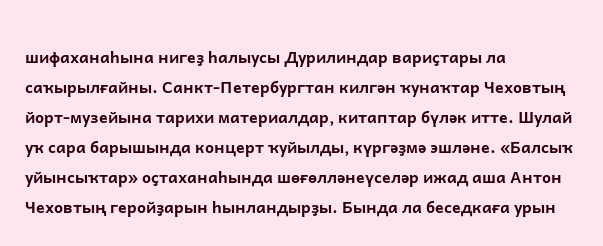шифаханаһына нигеҙ һалыусы Дурилиндар вариҫтары ла саҡырылғайны. Санкт-Петербургтан килгән ҡунаҡтар Чеховтың йорт-музейына тарихи материалдар, китаптар бүләк итте. Шулай уҡ сара барышында концерт ҡуйылды, күргәҙмә эшләне. «Балсыҡ уйынсыҡтар» оҫтаханаһында шөғөлләнеүселәр ижад аша Антон Чеховтың геройҙарын һынландырҙы. Бында ла беседкаға урын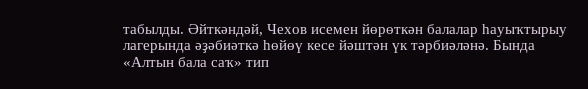табылды. Әйткәндәй, Чехов исемен йөрөткән балалар һауыҡтырыу лагерында әҙәбиәткә һөйөү кесе йәштән үк тәрбиәләнә. Бында «Алтын бала саҡ» тип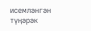исемләнгән түңәрәк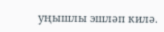уңышлы эшләп килә.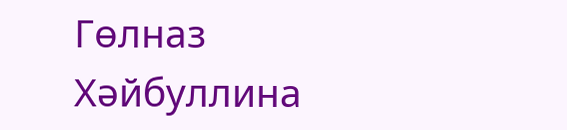Гөлназ Хәйбуллина